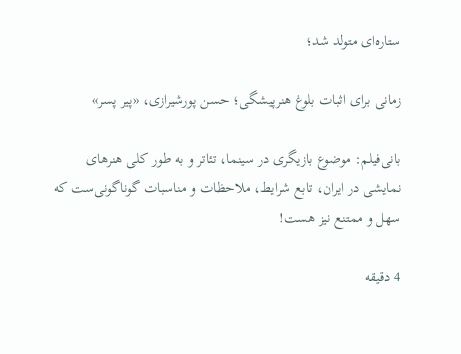ستاره‌ای متولد شد؛

زمانی برای اثبات بلوغ هنرپیشگی؛ حسن پورشیرازی، «پیر پسر»

بانی‌فیلم: موضوع بازیگری در سینما، تئاتر و به طور کلی هنرهای نمایشی در ایران، تابع شرایط، ملاحظات و مناسبات گوناگونی‌ست که سهل و ممتنع نیز هست!

4 دقیقه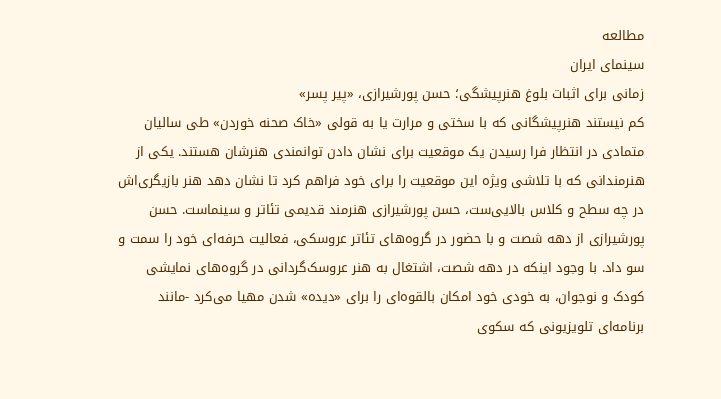مطالعه
سینمای ایران
زمانی برای اثبات بلوغ هنرپیشگی؛ حسن پورشیرازی، «پیر پسر»
کم نیستند هنرپیشگانی که با سختی و مرارت یا به قولی «خاک صحنه خوردن» طی سالیان متمادی در انتظار فرا رسیدن یک موقعیت برای نشان دادن توانمندی هنرشان هستند. یکی از هنرمندانی که با تلاشی ویژه این موقعیت را برای خود فراهم کرد تا نشان دهد هنر بازیگری‌اش در چه سطح و کلاس بالایی‌ست، حسن پورشیرازی هنرمند قدیمی تئاتر و سینماست. حسن پورشیرازی از دهه شصت و با حضور در گروه‌های تئاتر عروسکی، فعالیت حرفه‌ای خود را سمت و سو داد. با وجود اینکه در دهه شصت، اشتغال به هنر عروسک‌گردانی در گروه‌های نمایشی کودک و نوجوان، به خودی خود امکان بالقوه‌ای را برای «دیده» شدن مهیا می‌کرد -مانند برنامه‌ای تلویزیونی که سکوی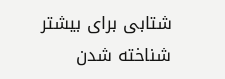شتابی برای بیشتر شناخته شدن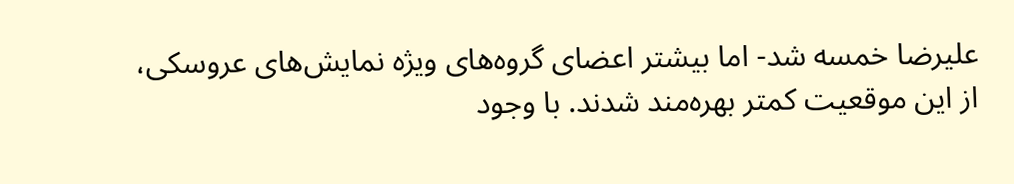علیرضا خمسه شد- اما بیشتر اعضای گروه‌های ویژه نمایش‌های عروسکی، از این موقعیت کمتر بهره‌مند شدند. با وجود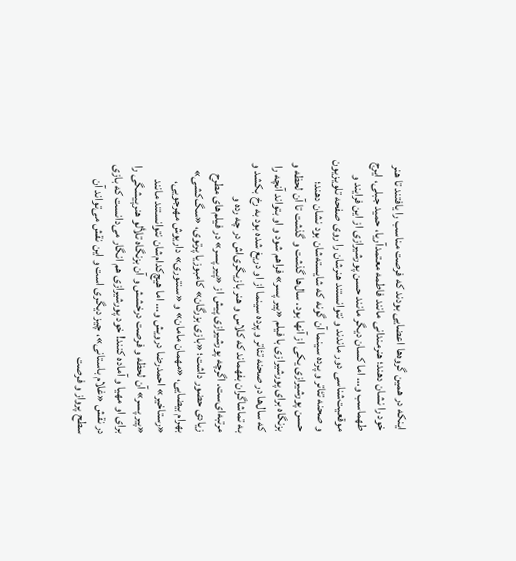اینکه در همین گروه‌ها اعضایی بودند که فرصت مناسب را یافتند تا هنر خود را نشان دهند؛ هنرمندانی مانند فاطمه معتمدآریا، حمید جبلی، ایرج طهماسب و… اما کسان دیگر مانند حسن پورشیرازی از این فرایند و موقعیت‌شناسی دور ماندند و نتوانستند هنرشان را روی صفحه تلویزیون و صحنه تئاتر و پرده سینما آن گونه که شایسته‌شان بود نشان دهند؛ حسن پورشیرازی یکی از آنها بود. سال‌ها گذشت و گذشت تا آن لحظه و بزنگاه برای پورشیرازی با فیلم «پیر پسر» فراهم شود و او بتواند آنچه را که سال‌ها در صحنه تئاتر و پرده سینما از او دریغ شده بود به رخ بکشد و به تماشاگران بفهماند که کلاس و هنر بازیگری‌اش در چه رده و مرتبه‌ای‌ست. اگرچه پورشیرازی پیش از «پیر پسر» در فیلم‌های مطرح زیادی حضور داشت؛ «بازی بزرگان» کامبوزیا پرتوی، «سگ‌کشی» بهرام بیضایی، «مهمان مامان» و «سنتوری» داریوش مهرجویی، «رستاخیر» احمدرضا درویش و… اما هیچ‌کدام‌شان نتوانستند مانند «پیر پسر» آن لحظه و فرصت درخشش و آن بزنگاه تلألو هنرپیشگی را برای او مهیا و آماده کنند! خود پورشیرازی هم انگار می‌دانست که بازی در نقش «غلام باستانی»، چیز دیگری است و این نقش می‌تواند آن سطح پرواز و فرصت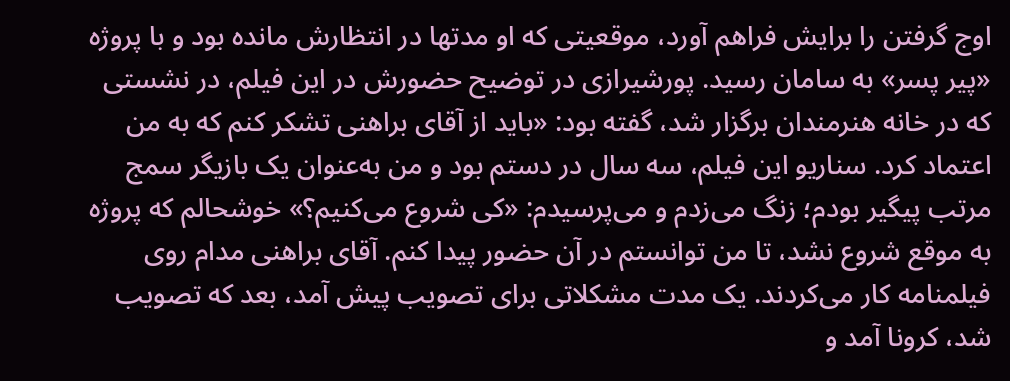اوج گرفتن را برایش فراهم آورد، موقعیتی که او مدتها در انتظارش مانده بود و با پروژه «پیر پسر» به سامان رسید. پورشیرازی در توضیح حضورش در این فیلم، در نشستی که در خانه هنرمندان برگزار شد، گفته بود: «باید از آقای براهنی تشکر کنم که به من اعتماد کرد. سناریو این فیلم، سه سال در دستم بود و من به‌عنوان یک بازیگر سمج مرتب پیگیر بودم؛ زنگ می‌زدم و می‌پرسیدم: «کی شروع می‌کنیم؟» خوشحالم که پروژه به موقع شروع نشد، تا من توانستم در آن حضور پیدا کنم. آقای براهنی مدام روی فیلمنامه کار می‌کردند. یک مدت مشکلاتی برای تصویب پیش آمد، بعد که تصویب شد، کرونا آمد و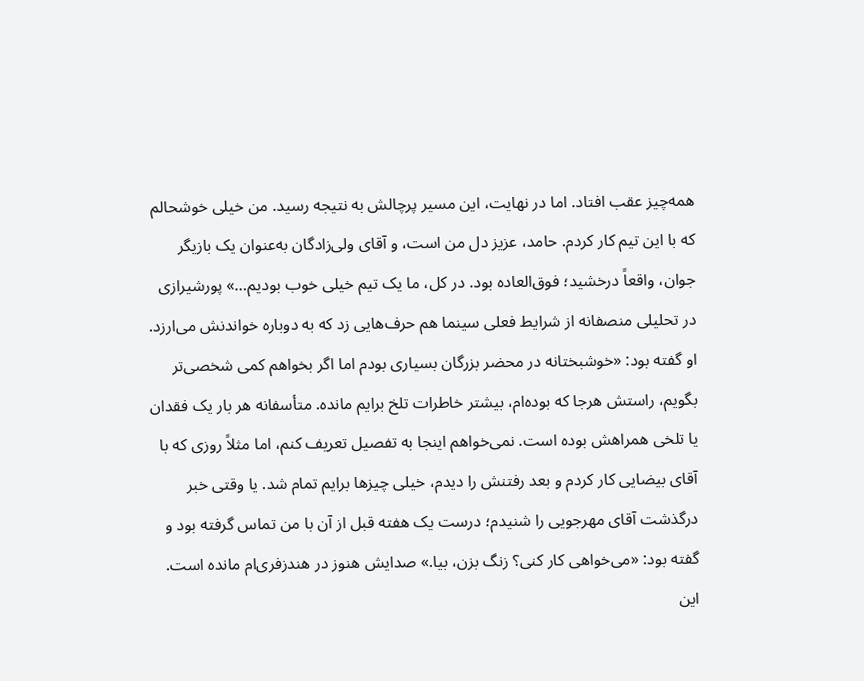همه‌چیز عقب افتاد. اما در نهایت، این مسیر پرچالش به نتیجه رسید. من خیلی خوشحالم که با این تیم کار کردم. حامد، عزیز دل من است، و آقای ولی‌زادگان به‌عنوان یک بازیگر جوان، واقعاً درخشید؛ فوق‌العاده بود. در کل، ما یک تیم خیلی خوب بودیم…» پورشیرازی در تحلیلی منصفانه از شرایط فعلی سینما هم حرف‌هایی زد که به دوباره خواندنش می‌ارزد. او گفته بود: «خوشبختانه در محضر بزرگان بسیاری بودم اما اگر بخواهم کمی شخصی‌تر بگویم، راستش هرجا که بوده‌ام، بیشتر خاطرات تلخ برایم مانده. متأسفانه هر بار یک فقدان یا تلخی همراهش بوده است. نمی‌خواهم اینجا به تفصیل تعریف کنم، اما مثلاً روزی که با آقای بیضایی کار کردم و بعد رفتنش را دیدم، خیلی چیزها برایم تمام شد. یا وقتی خبر درگذشت آقای مهرجویی را شنیدم؛ درست یک هفته قبل از آن با من تماس گرفته بود و گفته بود: «می‌خواهی کار کنی؟ زنگ بزن، بیا.» صدایش هنوز در هندزفری‌ام مانده است. این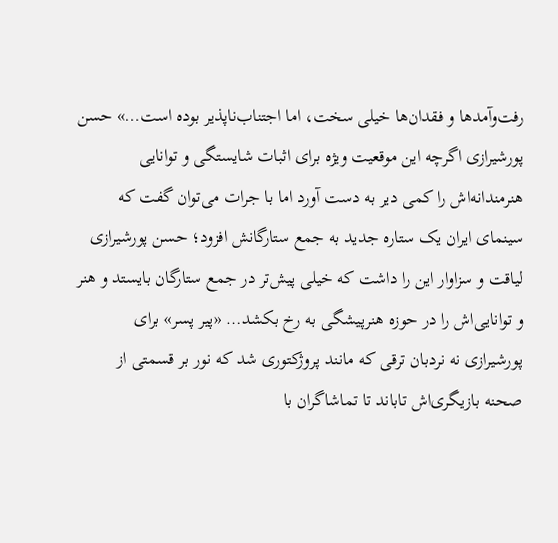رفت‌وآمدها و فقدان‌ها خیلی سخت، اما اجتناب‌ناپذیر بوده است…» حسن پورشیرازی اگرچه این موقعیت ویژه برای اثبات شایستگی و توانایی‌ هنرمندانه‌اش را کمی دیر به دست آورد اما با جرات می‌توان گفت که سینمای ایران یک ستاره جدید به جمع ستارگانش افزود؛ حسن پورشیرازی لیاقت و سزاوار این را داشت که خیلی پیش‌تر در جمع ستارگان بایستد و هنر و توانایی‌اش را در حوزه هنرپیشگی به رخ بکشد… «پیر پسر» برای پورشیرازی نه نردبان ترقی که مانند پروژکتوری شد که نور بر قسمتی از صحنه بازیگری‌اش تاباند تا تماشاگران با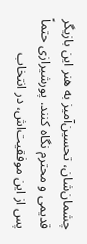چشمان‌شان، تحسین‌آمیز به هنر این بازیگر قدیمی و محترم نگاه کنند. پورشیرازی حتماً پس از این موفقیت‌اش، در انتخاب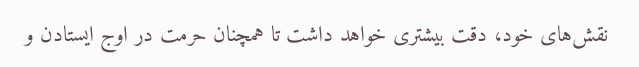نقش‌های خود، دقت بیشتری خواهد داشت تا همچنان حرمت در اوج ایستادن و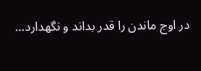در اوج ماندن را قدر بداند و نگهدارد…